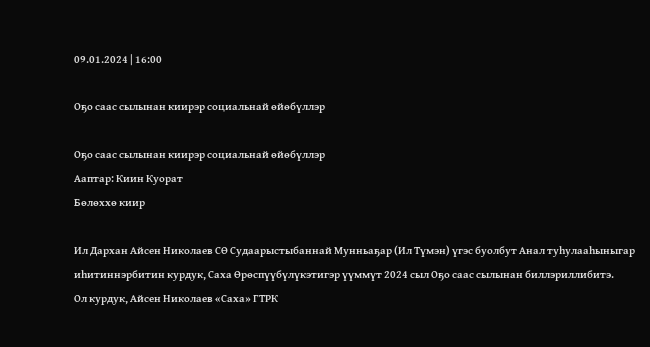09.01.2024 | 16:00

Оҕо саас сылынан киирэр социальнай өйөбүллэр

Оҕо саас сылынан киирэр социальнай өйөбүллэр
Ааптар: Киин Куорат
Бөлөххө киир

Ил Дархан Айсен Николаев СӨ Судаарыстыбаннай Мунньаҕар (Ил Түмэн) үгэс буолбут Анал туһулааһыныгар иһитиннэрбитин курдук, Саха Өрөспүүбүлүкэтигэр үүммүт 2024 сыл Оҕо саас сылынан биллэриллибитэ.
Ол курдук, Айсен Николаев «Саха» ГТРК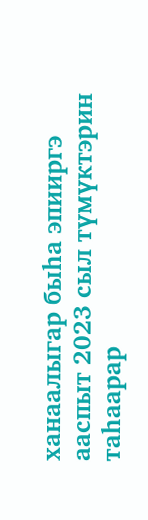ханаалыгар быһа эпииргэ ааспыт 2023 сыл түмүктэрин таһаарар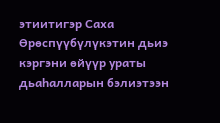этиитигэр Саха Өрөспүүбүлүкэтин дьиэ кэргэни өйүүр ураты дьаһалларын бэлиэтээн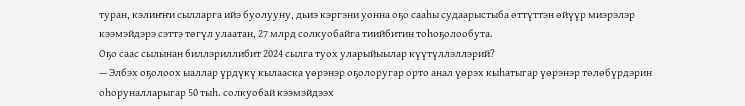туран, кэлиҥҥи сылларга ийэ буолууну, дьиэ кэргэни уонна оҕо сааһы судаарыстыба өттүттэн өйүүр миэрэлэр кээмэйдэрэ сэттэ төгүл улаатан, 27 млрд солкуобайга тиийбитин тоһоҕолообута.
Оҕо саас сылынан биллэриллибит 2024 сылга туох уларыйыылар күүтүллэллэрий?
— Элбэх оҕолоох ыаллар үрдүкү кылааска үөрэнэр оҕолоругар орто анал үөрэх кыһатыгар үөрэнэр төлөбүрдэрин оһоруналларыгар 50 тыһ. солкуобай кээмэйдээх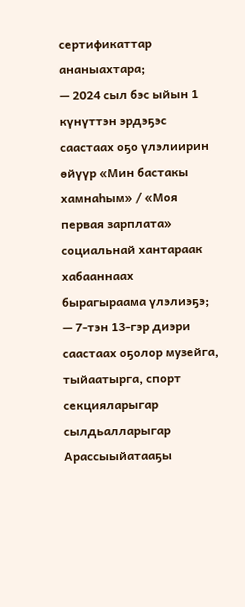сертификаттар ананыахтара;
— 2024 сыл бэс ыйын 1 күнүттэн эрдэҕэс саастаах оҕо үлэлиирин өйүүр «Мин бастакы хамнаһым» / «Моя первая зарплата» социальнай хантараак хабааннаах бырагыраама үлэлиэҕэ;
— 7-тэн 13-гэр диэри саастаах оҕолор музейга, тыйаатырга, спорт секцияларыгар сылдьалларыгар Арассыыйатааҕы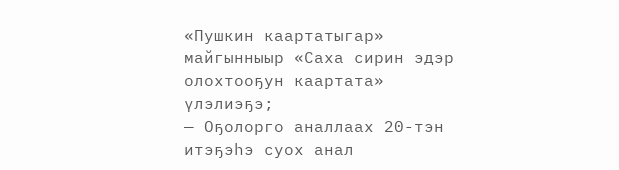«Пушкин каартатыгар» майгынныыр «Саха сирин эдэр олохтооҕун каартата» үлэлиэҕэ;
— Оҕолорго аналлаах 20-тэн итэҕэһэ суох анал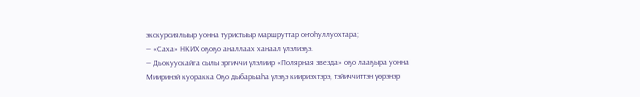экскурсиялыыр уонна туристыыр маршруттар оҥоһуллуохтара;
— «Саха» НКИХ оҕоҕо аналлаах ханаал үлэлиэҕэ.
— Дьокуускайга сылы эргиччи үлэлиир «Полярная звезда» оҕо лааҕыра уонна Мииринэй куоракка Оҕо дыбарыаһа үлэҕэ киириэхтэрэ, тэйиччиттэн үөрэнэр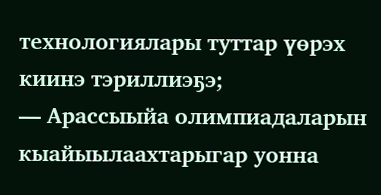технологиялары туттар үөрэх киинэ тэриллиэҕэ;
— Арассыыйа олимпиадаларын кыайыылаахтарыгар уонна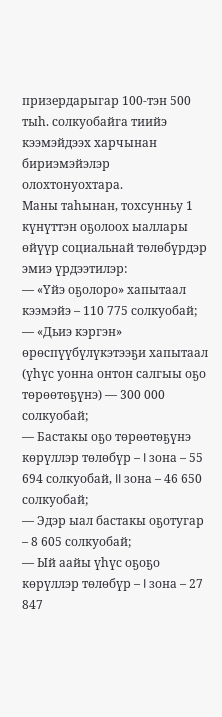призердарыгар 100-тэн 500 тыһ. солкуобайга тиийэ кээмэйдээх харчынан бириэмэйэлэр олохтонуохтара.
Маны таһынан, тохсунньу 1 күнүттэн оҕолоох ыаллары өйүүр социальнай төлөбүрдэр эмиэ үрдээтилэр:
— «Үйэ оҕолоро» хапытаал кээмэйэ – 110 775 солкуобай;
— «Дьиэ кэргэн» өрөспүүбүлүкэтээҕи хапытаал (үһүс уонна онтон салгыы оҕо төрөөтөҕүнэ) — 300 000 солкуобай;
— Бастакы оҕо төрөөтөҕүнэ көрүллэр төлөбүр – I зона – 55 694 солкуобай, II зона – 46 650 солкуобай;
— Эдэр ыал бастакы оҕотугар – 8 605 солкуобай;
— Ый аайы үһүс оҕоҕо көрүллэр төлөбүр – I зона – 27 847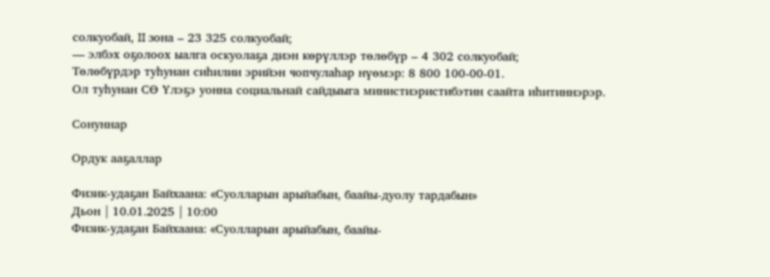солкуобай, II зона – 23 325 солкуобай;
— элбэх оҕолоох ыалга оскуолаҕа диэн көрүллэр төлөбүр – 4 302 солкуобай;
Төлөбүрдэр туһунан сиһилии эрийэн чопчулаһар нүөмэр: 8 800 100-00-01.
Ол туһунан СӨ Үлэҕэ уонна социальнай сайдыыга министиэристибэтин саайта иһитиннэрэр.

Сонуннар

Ордук ааҕаллар

Физик-удаҕан Байхаана: «Суолларын арыйабын, баайы-дуолу тардабын»
Дьон | 10.01.2025 | 10:00
Физик-удаҕан Байхаана: «Суолларын арыйабын, баайы-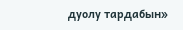дуолу тардабын»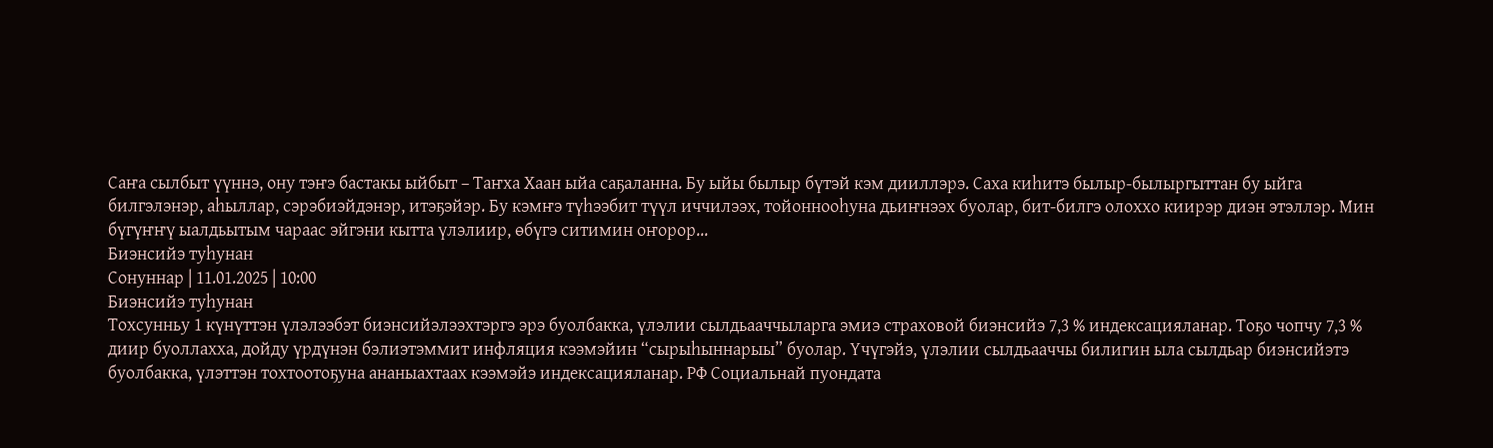Саҥа сылбыт үүннэ, ону тэҥэ бастакы ыйбыт – Таҥха Хаан ыйа саҕаланна. Бу ыйы былыр бүтэй кэм дииллэрэ. Саха киһитэ былыр-былыргыттан бу ыйга билгэлэнэр, аһыллар, сэрэбиэйдэнэр, итэҕэйэр. Бу кэмҥэ түһээбит түүл иччилээх, тойоннооһуна дьиҥнээх буолар, бит-билгэ олоххо киирэр диэн этэллэр. Мин бүгүҥҥү ыалдьытым чараас эйгэни кытта үлэлиир, өбүгэ ситимин оҥорор...
Биэнсийэ туһунан
Сонуннар | 11.01.2025 | 10:00
Биэнсийэ туһунан
Тохсунньу 1 күнүттэн үлэлээбэт биэнсийэлээхтэргэ эрэ буолбакка, үлэлии сылдьааччыларга эмиэ страховой биэнсийэ 7,3 % индексацияланар. Тоҕо чопчу 7,3 % диир буоллахха, дойду үрдүнэн бэлиэтэммит инфляция кээмэйин “сырыһыннарыы” буолар. Үчүгэйэ, үлэлии сылдьааччы билигин ыла сылдьар биэнсийэтэ буолбакка, үлэттэн тохтоотоҕуна ананыахтаах кээмэйэ индексацияланар. РФ Социальнай пуондата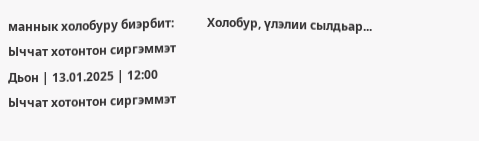маннык холобуру биэрбит:           Холобур, үлэлии сылдьар...
Ыччат хотонтон сиргэммэт
Дьон | 13.01.2025 | 12:00
Ыччат хотонтон сиргэммэт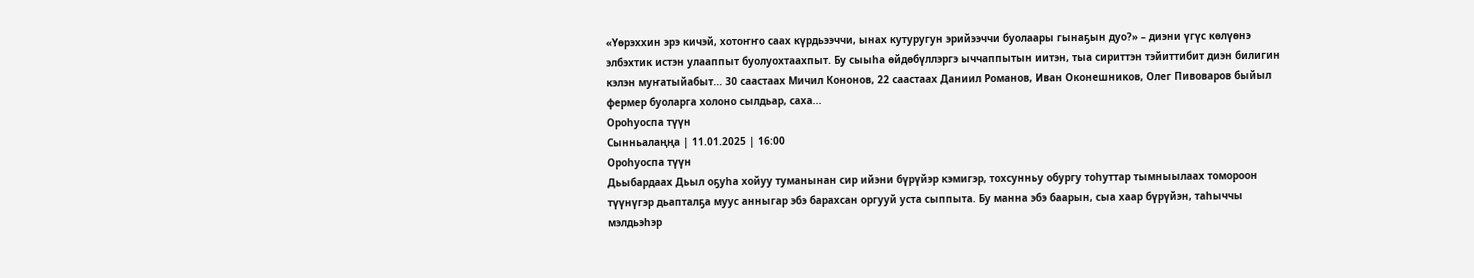«Үөрэххин эрэ кичэй, хотоҥҥо саах күрдьээччи, ынах кутуругун эрийээччи буолаары гынаҕын дуо?» – диэни үгүс көлүөнэ элбэхтик истэн улааппыт буолуохтаахпыт. Бу сыыһа өйдөбүллэргэ ыччаппытын иитэн, тыа сириттэн тэйиттибит диэн билигин кэлэн муҥатыйабыт... 30 саастаах Мичил Кононов, 22 саастаах Даниил Романов, Иван Оконешников, Олег Пивоваров быйыл фермер буоларга холоно сылдьар, саха...
Ороһуоспа түүн
Сынньалаңңа | 11.01.2025 | 16:00
Ороһуоспа түүн
Дьыбардаах Дьыл оҕуһа хойуу туманынан сир ийэни бүрүйэр кэмигэр, тохсунньу обургу тоһуттар тымныылаах томороон түүнүгэр дьапталҕа муус анныгар эбэ барахсан оргууй уста сыппыта. Бу манна эбэ баарын, сыа хаар бүрүйэн, таһыччы мэлдьэһэр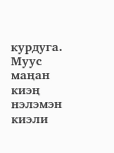курдуга. Муус маңан киэң нэлэмэн киэли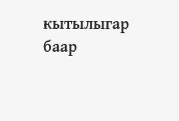кытылыгар баар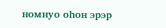номнуо оһон эрэр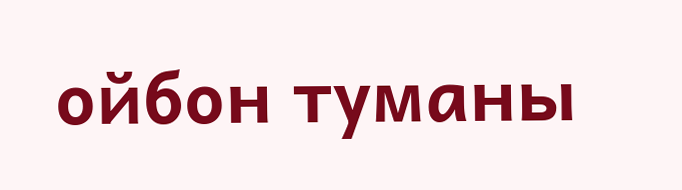ойбон туманы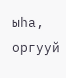ыһа, оргууй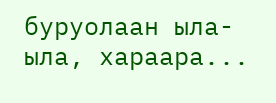буруолаан ыла-ыла, хараара...